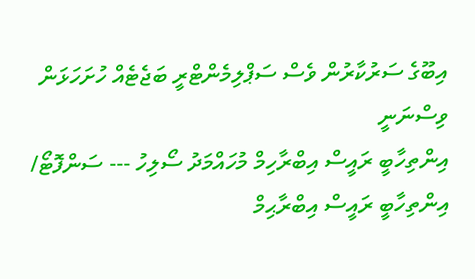އިބޫގެ ސަރުކާރުން ވެސް ސަޕްލިމެންޓްރީ ބަޖެޓެއް ހުށަހަޅަން ވިސްނަނީ
އިންތިހާބީ ރައީސް އިބްރާހިމް މުހައްމަދު ސޯލިހު --- ސަންފޮޓޯ/
އިންތިހާބީ ރައީސް އިބްރާޙިމް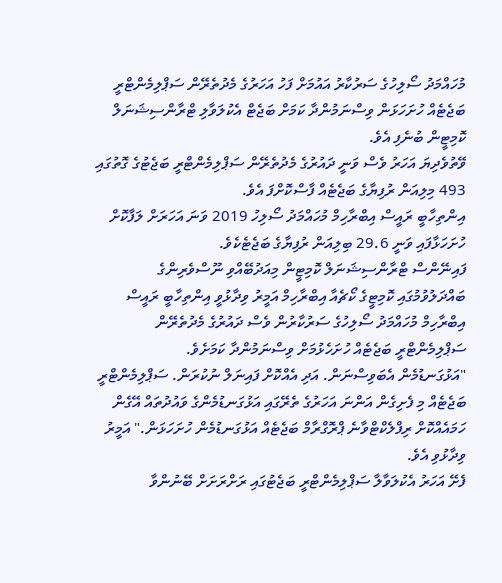މުހައްމަދު ސޯލިހުގެ ސަރުކާރު އައުމަށް ފަހު އަހަރުގެ މެދުތެރޭން ސަޕްލިމެންޓްރީ ބަޖެޓެއް ހުށަހަޅަން ވިސްނަމުންދާ ކަމަށް ބަޖެޓް އެކުލަވާލި ޓްރާންސިޝަނަލް ކޮމިޓީން ބުނެފި އެވެ.
ވޭތުވެދިޔަ އަހަރު ވެސް ވަނީ ދައުރުގެ މެދުތެރޭން ސަޕްލިމެންޓްރީ ބަޖެޓުގެ ގޮތުގައި 493 މިލިއަން ރުފިޔާގެ ބަޖެޓެއް ފާސްކޮށްފަ އެވެ.
އިންތިހާބީ ރައީސް އިބްރާހިމް މުހައްމަދު ސޯލިހު 2019 ވަނަ އަހަރަށް ލަފާކޮށް ހުށަހަޅާފައި ވަނީ 29.6 ބިލިއަން ރުފިޔާގެ ބަޖެޓެކެވެ.
ފައިނޭންސް ޓްރާންސިޝަނަލް ކޮމިޓީން މިއަދުބޭއްވި ނޫސްވެރިންގެ ބައްދަލުވުމުގައި ކޮމިޓީގެ ކޯޗެއާ އިބްރާހިމް އަމީރު ވިދާޅުވީ އިންތިހާބީ ރައީސް އިބްރާހިމް މުހައްމަދު ސޯލިހުގެ ސަރުކާރުން ވެސް ދައުރުގެ މެދުތެރޭން ސަޕްލިމެންޓްރީ ބަޖެޓެއް ހުށަހެޅުމަށް ވިސްނަމުންދާ ކަމަށެވެ.
"އަޅުގަނޑުމެން އެބަވިސްނަން. އަދި އެއްކޮށް ފައިނަލް ނުކުރަން. ސަޕްލިމެންޓްރީ ބަޖެޓެއް މި ފެށިގެން އަންނަ އަހަރުގެ ތެރޭގައި އަޅުގަނޑުމެންގެ ވައުދުތައް އޭގެން ހަމައެއްކޮށް ރިފްލެކްޓްވާނެ ޕްރޮގްރާމް ބަޖެޓެއް އަޅުގަނޑުމެން ހުށަހަޅަން." އަމީރު ވިދާޅުވި އެވެ.
ފެށޭ އަހަރު އެކުލަވާލާ ސަޕްލިމެންޓްރީ ބަޖެޓުގައި ރަށްރަށަށް ބޭނުންވާ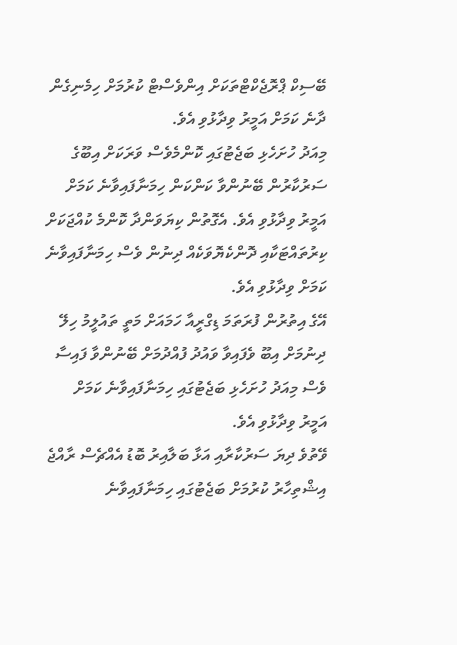ބޭސިކް ޕްރޮޖެކްޓްތަކަށް އިންވެސްޓް ކުރުމަށް ހިމެނިގެން ދާނެ ކަމަށް އަމީރު ވިދާޅުވި އެވެ.
މިއަދު ހުށަހެޅި ބަޖެޓުގައި ކޮންމެވެސް ވަރަކަށް އިބޫގެ ސަރުކާރުން ބޭނުންވާ ކަންކަން ހިމަނާފައިވާނެ ކަމަށް އަމީރު ވިދާޅުވި އެވެ. އެގޮތުން ކިޔަވަންދާ ކޮންމެ ކުއްޖަކަށް ކިރުތައްޓަކާއި ދޮންކެޔޮވަކެއް ދިނުން ވެސް ހިމަނާފައިވާނެ ކަމަށް ވިދާޅުވި އެވެ.
އޭގެ އިތުރުން ފުރަތަމަ ޑިގްރީއާ ހަމައަށް މަތީ ތައުލީމު ހިލޭ ދިނުމަށް އިބޫ ވެފައިވާ ވައުދު ފުއްދުމަށް ބޭނުންވާ ފައިސާ ވެސް މިއަދު ހުށަހެޅި ބަޖެޓުގައި ހިމަނާފައިވާނެ ކަމަށް އަމީރު ވިދާޅުވި އެވެ.
ވޭތުވެ ދިޔަ ސަރުކާރާއި އަޅާ ބަލާއިރު ބޮޑު އެއްޗެސް ރާއްޖެ އިޝްތިހާރު ކުރުމަށް ބަޖެޓުގައި ހިމަނާފައިވާނެ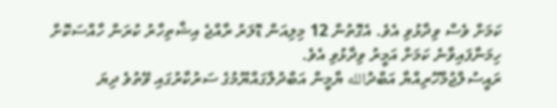ކަމަށް ވެސް ވިދާޅުވި އެވެ. އެގޮތުން 12 މިލިއަން ޑޮލަރު ރާއްޖެ އިޝްތިހާރު ކުރަން ހާއްސަކޮށް ހިމަނާފައިވާނެ ކަމަށް އަމީރު ވިދާޅުވި އެވެ.
ރައީސުލްޖުމްހޫރިއްޔާ އަބްދުالله ޔާމީން އަބްދުލްގައްޔޫމުގެ ސަރުކާރުގައި ވޭތުވެ ދިޔަ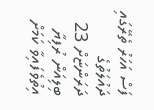ފަސް އަހަރު ތެރޭގައި ދައުލަތުގެ ދަރަންޏަށް 23 ބިލިއަން ރުފިޔާ އިތުވެފައިވާ ކަމަށް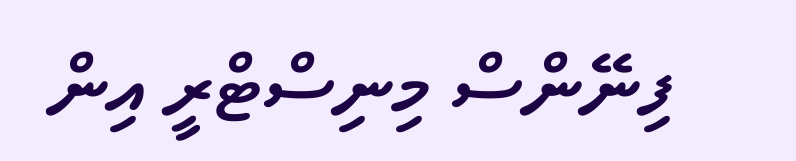ފިނޭންސް މިނިސްޓްރީ އިން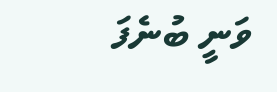ވަނީ ބުނެފަ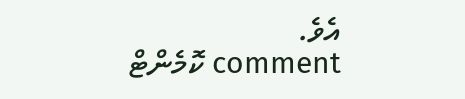އެވެ.
comment ކޮމެންޓް